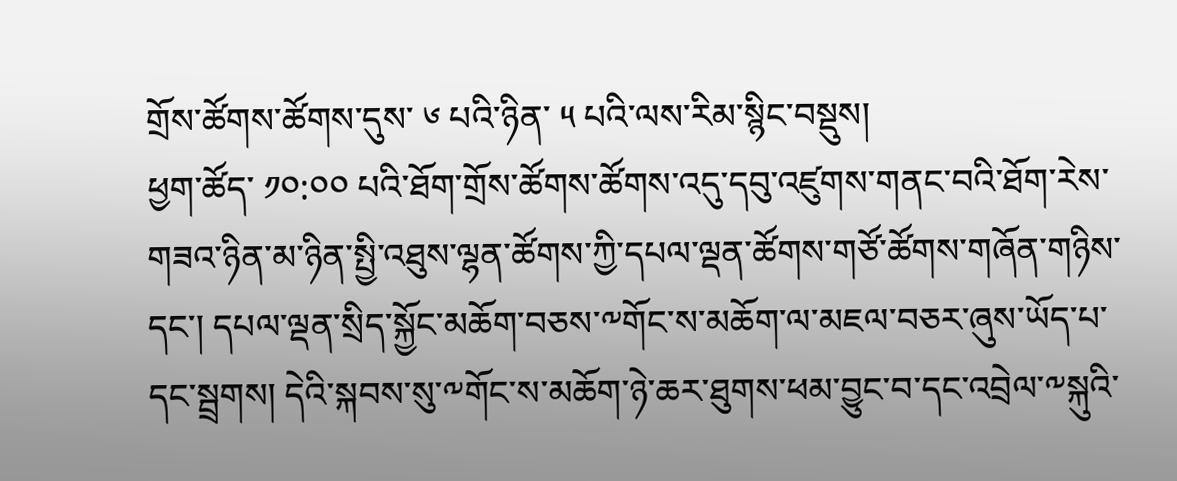གྲོས་ཚོགས་ཚོགས་དུས་ ༦ པའི་ཉིན་ ༥ པའི་ལས་རིམ་སྙིང་བསྡུས།
ཕྱག་ཚོད་ ༡༠:༠༠ པའི་ཐོག་གྲོས་ཚོགས་ཚོགས་འདུ་དབུ་འཛུགས་གནང་བའི་ཐོག་རེས་གཟའ་ཉིན་མ་ཉིན་སྤྱི་འཐུས་ལྷན་ཚོགས་ཀྱི་དཔལ་ལྡན་ཚོགས་གཙོ་ཚོགས་གཞོན་གཉིས་དང་། དཔལ་ལྡན་སྲིད་སྐྱོང་མཆོག་བཅས་༸གོང་ས་མཆོག་ལ་མཇལ་བཅར་ཞུས་ཡོད་པ་དང་སྦྲགས། དེའི་སྐབས་སུ་༸གོང་ས་མཆོག་ཉེ་ཆར་ཐུགས་ཕམ་བྱུང་བ་དང་འབྲེལ་༸སྐུའི་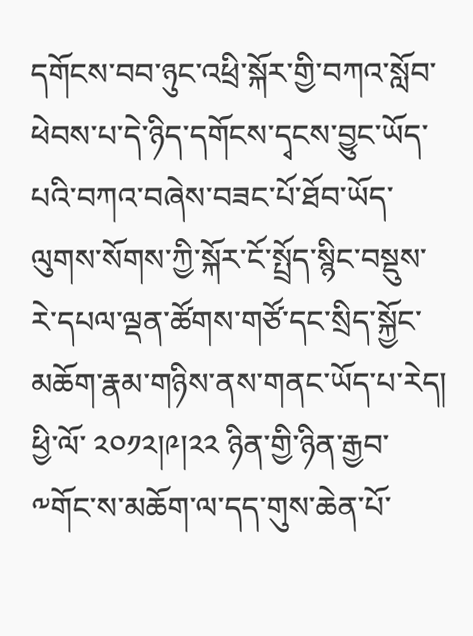དགོངས་བབ་ཉུང་འཕྲི་སྐོར་གྱི་བཀའ་སློབ་ཕེབས་པ་དེ་ཉིད་དགོངས་དྭངས་བྱུང་ཡོད་པའི་བཀའ་བཞེས་བཟང་པོ་ཐོབ་ཡོད་ལུགས་སོགས་ཀྱི་སྐོར་ངོ་སྤྲོད་སྙིང་བསྡུས་རེ་དཔལ་ལྡན་ཚོགས་གཙོ་དང་སྲིད་སྐྱོང་མཆོག་རྣམ་གཉིས་ནས་གནང་ཡོད་པ་རེད།
ཕྱི་ལོ་ ༢༠༡༢།༩།༢༢ ཉིན་གྱི་ཉིན་རྒྱབ་༸གོང་ས་མཆོག་ལ་དད་གུས་ཆེན་པོ་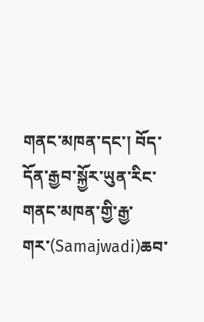གནང་མཁན་དང་། བོད་དོན་རྒྱབ་སྐྱོར་ཡུན་རིང་གནང་མཁན་གྱི་རྒྱ་གར་(Samajwadi)ཆབ་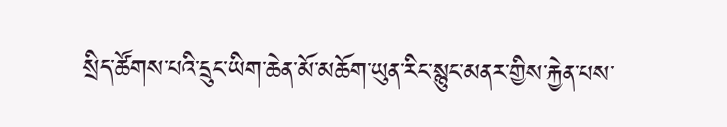སྲིད་ཚོགས་པའི་དྲུང་ཡིག་ཆེན་མོ་མཆོག་ཡུན་རིང་སྙུང་མནར་གྱིས་རྐྱེན་པས་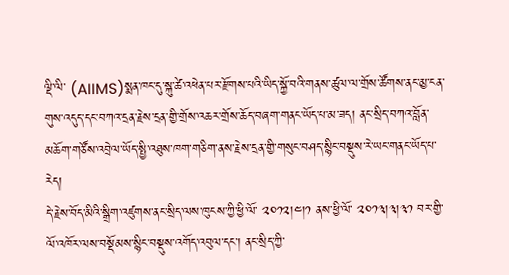ལྡི་ལི་ (AIIMS)སྨན་ཁང་དུ་སྐུ་ཚེ་འཕེན་པར་རྫོགས་པའི་ཡིད་སྐྱོ་བའི་གནས་ཚུལ་ལ་གྲོས་ཚོགས་ནང་མྱ་ངན་གུས་འདུད་དང་བཀའ་དྲན་རྗེས་དྲན་གྱི་གྲོས་འཆར་གྲོས་ཆོད་བཞག་གནང་ཡོད་པ་མ་ཟད། ནང་སྲིད་བཀའ་བློན་མཆོག་གཙོས་འབྲེལ་ཡོད་སྤྱི་འཐུས་ཁག་གཅིག་ནས་རྗེས་དྲན་གྱི་གསུང་བཤད་སྙིང་བསྡུས་རེ་ཡང་གནང་ཡོད་པ་རེད།
དེ་རྗེས་བོད་མིའི་སྒྲིག་འཛུགས་ནང་སྲིད་ལས་ཁུངས་ཀྱི་ཕྱི་ལོ་ ༢༠༡༢།༤།༡ ནས་ཕྱི་ལོ་ ༢༠༡༣།༣།༣༡ བར་གྱི་ལོ་འཁོར་ལས་བསྡོམས་སྙིང་བསྡུས་འགོད་འབུལ་དང་། ནང་སྲིད་ཀྱི་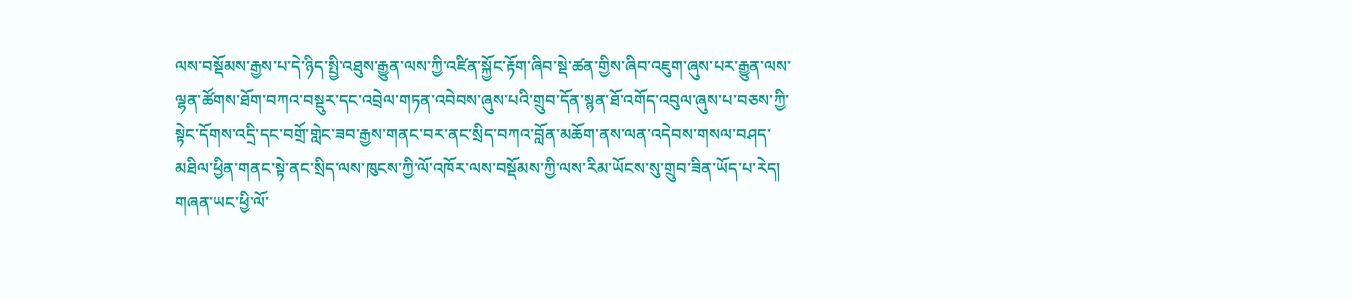ལས་བསྡོམས་རྒྱས་པ་དེ་ཉིད་སྤྱི་འཐུས་རྒྱུན་ལས་ཀྱི་འཛིན་སྐྱོང་རྟོག་ཞིབ་སྡེ་ཚན་གྱིས་ཞིབ་འཇུག་ཞུས་པར་རྒྱུན་ལས་ལྷན་ཚོགས་ཐོག་བཀའ་བསྡུར་དང་འབྲེལ་གཏན་འབེབས་ཞུས་པའི་གྲུབ་དོན་སྙན་ཐོ་འགོད་འབུལ་ཞུས་པ་བཅས་ཀྱི་སྟེང་དོགས་འདྲི་དང་བགྲོ་གླེང་ཟབ་རྒྱས་གནང་བར་ནང་སྲིད་བཀའ་བློན་མཆོག་ནས་ལན་འདེབས་གསལ་བཤད་མཐིལ་ཕྱིན་གནང་སྟེ་ནང་སྲིད་ལས་ཁུངས་ཀྱི་ལོ་འཁོར་ལས་བསྡོམས་ཀྱི་ལས་རིམ་ཡོངས་སུ་གྲུབ་ཟིན་ཡོད་པ་རེད།
གཞན་ཡང་ཕྱི་ལོ་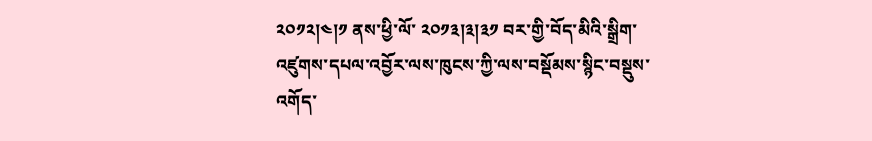༢༠༡༢།༤།༡ ནས་ཕྱི་ལོ་ ༢༠༡༣།༣།༣༡ བར་གྱི་བོད་མིའི་སྒྲིག་འཛུགས་དཔལ་འབྱོར་ལས་ཁུངས་ཀྱི་ལས་བསྡོམས་སྙིང་བསྡུས་འགོད་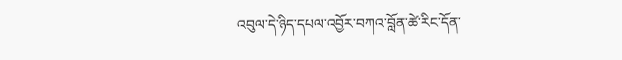འབུལ་དེ་ཉིད་དཔལ་འབྱོར་བཀའ་བློན་ཚེ་རིང་དོན་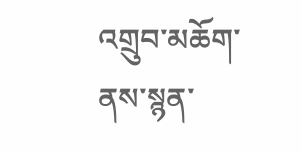འགྲུབ་མཆོག་ནས་སྙན་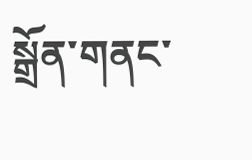སྒྲོན་གནང་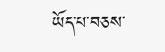ཡོད་པ་བཅས་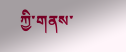ཀྱི་གནས་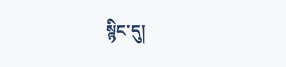སྙིང་དུ།